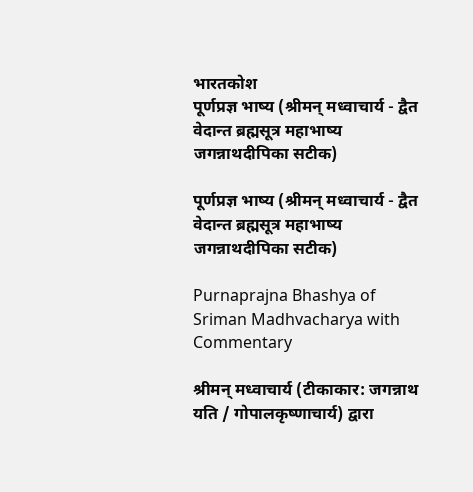भारतकोश
पूर्णप्रज्ञ भाष्य (श्रीमन् मध्वाचार्य - द्वैत वेदान्त ब्रह्मसूत्र महाभाष्य जगन्नाथदीपिका सटीक)

पूर्णप्रज्ञ भाष्य (श्रीमन् मध्वाचार्य - द्वैत वेदान्त ब्रह्मसूत्र महाभाष्य जगन्नाथदीपिका सटीक)

Purnaprajna Bhashya of Sriman Madhvacharya with Commentary

श्रीमन् मध्वाचार्य (टीकाकार: जगन्नाथ यति / गोपालकृष्णाचार्य) द्वारा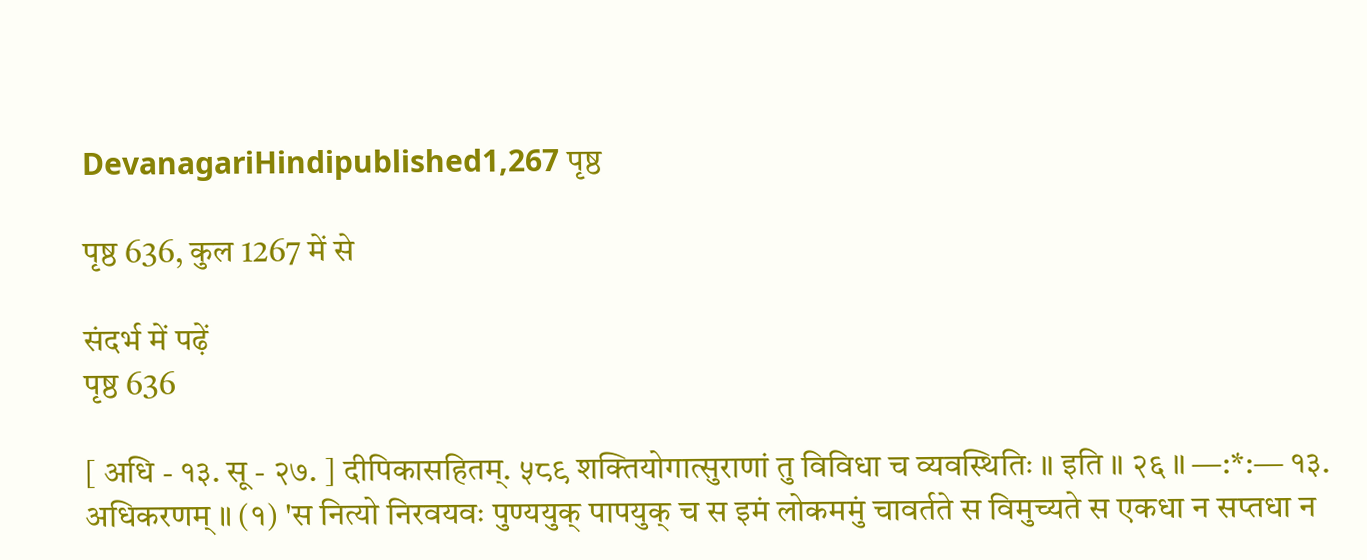DevanagariHindipublished1,267 पृष्ठ

पृष्ठ 636, कुल 1267 में से

संदर्भ में पढ़ें
पृष्ठ 636

[ अधि - १३. सू - २७. ] दीपिकासहितम्. ५८९ शक्तियोगात्सुराणां तु विविधा च व्यवस्थितिः ॥ इति ॥ २६ ॥ —:*:— १३. अधिकरणम् ॥ (१) 'स नित्यो निरवयवः पुण्ययुक् पापयुक् च स इमं लोकममुं चावर्तते स विमुच्यते स एकधा न सप्तधा न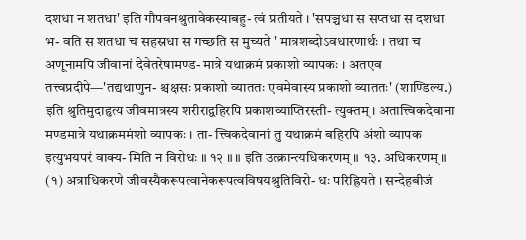दशधा न शतधा' इति गौपवनश्रुतावेकस्याबहु- त्वं प्रतीयते । 'सपञ्चधा स सप्तधा स दशधा भ- वति स शतधा च सहस्रधा स गच्छति स मुच्यते ' मात्रशब्दोऽवधारणार्थः । तथा च अणूनामपि जीवानां देवेतरेषामण्ड- मात्रे यथाक्रमं प्रकाशो व्यापकः । अतएव तत्त्वप्रदीपे—'तद्यथाणुन- श्चक्षसः प्रकाशो व्याततः एवमेवास्य प्रकाशो व्याततः' (शाण्डिल्य.) इति श्रुतिमुदाहृत्य जीवमात्रस्य शरीराद्वहिरपि प्रकाशव्याप्तिरस्ती- त्युक्तम् । अतात्त्विकदेवाना मण्डमात्रे यथाक्रममंशो व्यापकः । ता- त्त्विकदेवानां तु यथाक्रमं बहिरपि अंशो व्यापक इत्युभयपरं वाक्य- मिति न विरोधः ॥ १२ ॥ ॥ इति उत्क्रान्त्यधिकरणम् ॥ १३. अधिकरणम् ॥ (१) अत्राधिकरणे जीवस्यैकरूपत्वानेकरूपत्वविषयश्रुतिविरो- धः परिह्रियते । सन्देहबीजं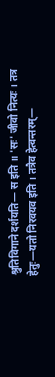श्रुतिविगाने दर्शयति— स इति ॥ 'सः' जीवो नित्यः । तत्र हेतुः—यतो निरवयव इति । तत्रैव हेत्वन्तरम्—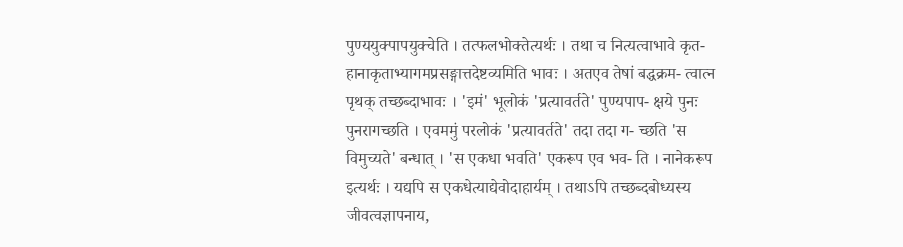पुण्ययुक्पापयुक्चेति । तत्फलभोक्तेत्यर्थः । तथा च नित्यत्वाभावे कृत- हानाकृताभ्यागमप्रसङ्गात्तदेष्टव्यमिति भावः । अतएव तेषां बद्धक्रम- त्वात्न पृथक् तच्छब्दाभावः । 'इमं' भूलोकं 'प्रत्यावर्तते' पुण्यपाप- क्षये पुनः पुनरागच्छति । एवममुं परलोकं 'प्रत्यावर्तते' तदा तदा ग- च्छति 'स विमुच्यते' बन्धात् । 'स एकधा भवति' एकरूप एव भव- ति । नानेकरूप इत्यर्थः । यद्यपि स एकधेत्याद्येवोदाहार्यम् । तथाऽपि तच्छब्दबोध्यस्य जीवत्वज्ञापनाय,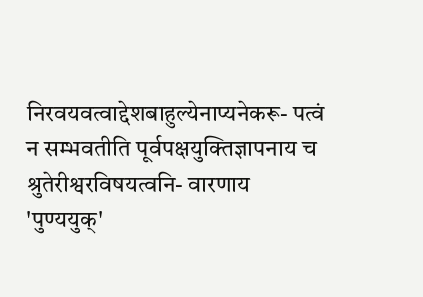निरवयवत्वाद्देशबाहुल्येनाप्यनेकरू- पत्वं न सम्भवतीति पूर्वपक्षयुक्तिज्ञापनाय च श्रुतेरीश्वरविषयत्वनि- वारणाय 'पुण्ययुक्'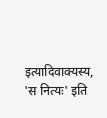इत्यादिवाक्यस्य, 'स नित्यः' इति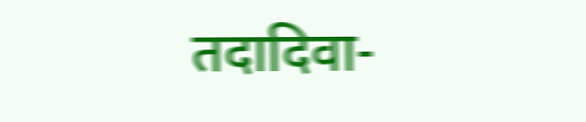तदादिवा-